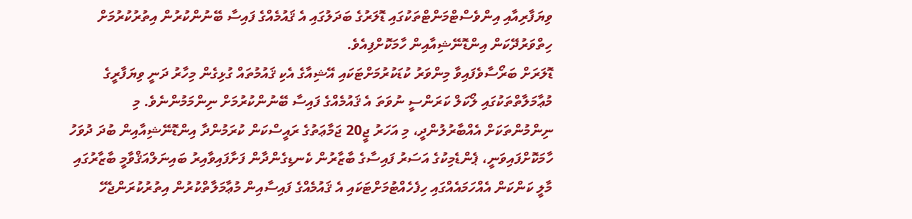ވިޔަފާރިއާއި އިންވެސްޓްމަންޓްތަކުގައި ޑޮލަރުގެ ބަދަލުގައި އެ ޤައުމެއްގެ ފައިސާ ބޭނުންކުރުން އިތުރުކުރުމަށް ހިތްވަރުދޭކަން އިންޑޮނޭޝިއާއިން ހާމަކޮށްފިއެވެ.
ޑޮލަރަށް ބަރޯސާވެފައިވާ މިންވަރު ކުޑަކުރުމަށްޓަކައި އޭޝިއާގެ އެކި ޤައުމުތައް ގުޅިގެން މިހާރު ދަނީ ވިޔަފާރީގެ މުޢާމަލާތްތަކުގައި ލޯކަލް ކަރަންސީ ނުވަތަ އެ ޤައުމެއްގެ ފައިސާ ބޭނުންކުރުމަށް ނިންމަމުންނެވެ. މި ނިންމުންތަކަށް އެއްބާރުލުންދީ، މި އަހަރު ޖީ20 ޖަމާޢަތުގެ ރައީސްކަން ކުރަމުންދާ އިންޑޮނޭޝިއާއިން ބުދަ ދުވަހު ހާމަކޮށްފައިވަނީ، ޕެންޑެމިކުގެ އަސަރު ފައިސާގެ ބާޒާރުން ކެނޑިގެންދާން ފަށާފައިވާއިރު ބައިނަލްއަޤްވާމީ ބާޒާރުގައި މާލީ ކަންކަން އެއްހަމައެއްގައި ހިފެހެއްޓުމަށްޓަކައި އެ ޤައުމެއްގެ ފައިސާއިން މުޢާމަލާތްކުރުން އިތުރުކުރަންޖެހޭ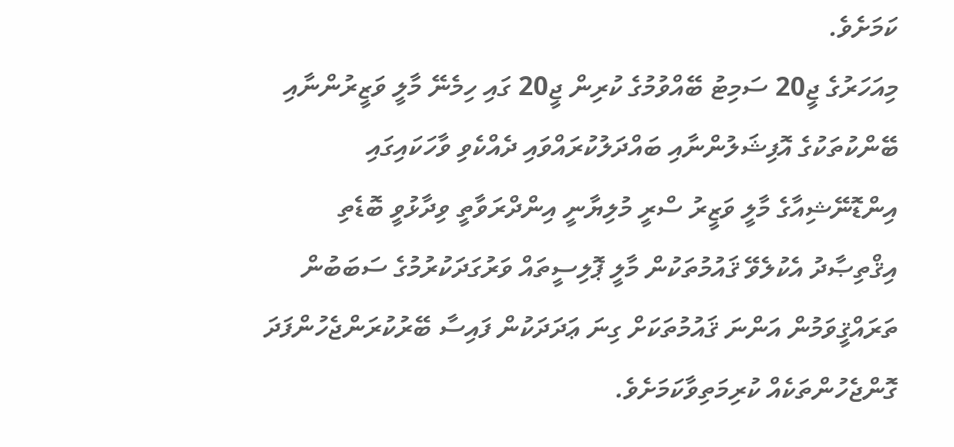ކަމަށެވެ.
މިއަހަރުގެ ޖީ20 ސަމިޓު ބޭއްވުމުގެ ކުރިން ޖީ20 ގައި ހިމެނޭ މާލީ ވަޒީރުންނާއި ބޭންކުތަކުގެ އޮފިޝަލުންނާއި ބައްދަލުކުރައްވައި ދެއްކެވި ވާހަކައިގައި އިންޑޮނޭޝިއާގެ މާލީ ވަޒީރު ސްރީ މުލިޔާނީ އިންދްރަވާތީ ވިދާޅުވީ ބޮޑެތި އިޤްތިޞާދު އެކުލެވޭ ޤައުމުތަކުން މާލީ ޕޮލިސީތައް ވަރުގަދަކުރުމުގެ ސަބަބުން ތަރައްޤީވަމުން އަންނަ ޤައުމުތަކަށް ގިނަ ޢަދަދަކުން ފައިސާ ބޭރުކުރަންޖެހުންފަދަ ގޮންޖެހުންތަކެއް ކުރިމަތިވާކަމަށެވެ.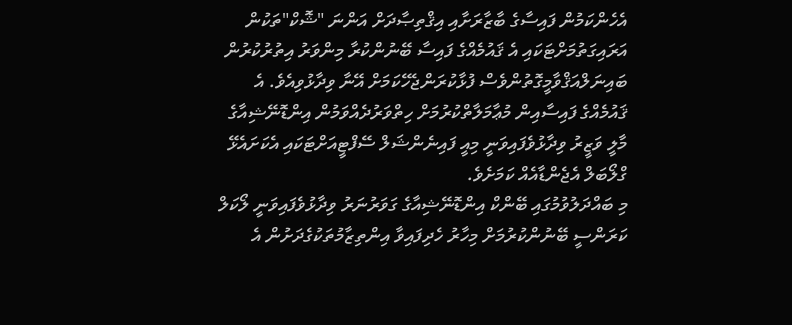އެހެންކަމުން ފައިސާގެ ބާޒާރަށާއި އިޤްތިޞާދަށް އަންނަ "ޝޮކް"ތަކުން އަރައިގަތުމަށްޓަކައި އެ ޤައުމެއްގެ ފައިސާ ބޭނުންކުރާ މިންވަރު އިތުރުކުރުން ބައިނަލްއަޤްވާމީގޮތުންވެސް ފުޅާކުރަންޖެހޭކަމަށް އޭނާ ވިދާޅުވިއެވެ. އެ ޤައުމެއްގެ ފައިސާއިން މުޢާމަލާތްކުރުމަށް ހިތްވަރުދެއްވަމުން އިންޑޮނޭޝިއާގެ މާލީ ވަޒީރު ވިދާޅުވެފައިވަނީ މިއީ ފައިނެންޝަލް ސޭފްޓީއަށްޓަކައި އެކަށައެޅޭ ގްލޯބަލް އެޖެންޑާއެއް ކަމަށެވެ.
މި ބައްދަލުވުމުގައި ބޭންކް އިންޑޮނޭޝިއާގެ ގަވަރުނަރު ވިދާޅުވެފައިވަނީ ލޯކަލް ކަރަންސީ ބޭނުންކުރުމަށް މިހާރު ހެދިފައިވާ އިންތިޒާމުތަކުގެދަށުން އެ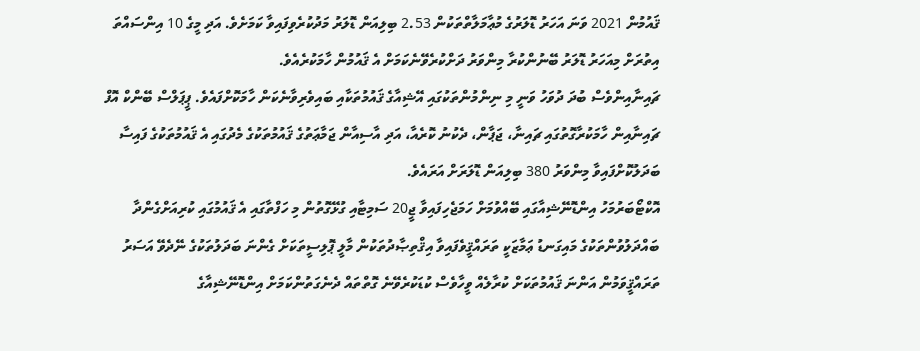ޤައުމުން 2021 ވަނަ އަހަރު ޑޮލަރުގެ މުޢާމަލާތްތަކުން 2.53 ބިލިއަން ޑޮލަރު މަދުކުރެވިފައިވާ ކަމަށެވެ. އަދި މީގެ 10 އިންސައްތަ އިތުރަށް މިއަހަރު ޑޮލަރު ބޭނުންކުރާ މިންވަރު ދަށްކުރެވޭނެކަމަށް އެ ޤައުމުން ހާމަކުރެއެވެ.
ޗައިނާއިންވެސް ބުދަ ދުވަހު ވަނީ މި ނިންމުންތަކުގައި އޭޝިއާގެ ޤައުމުތަކާއި ބައިވެރިވާނެކަން ހާމަކޮށްފައެވެ. ޕީޕަލްސް ބޭންކް އޮފް ޗައިނާއިން ހާމަކުރާގޮތުގައި ޗައިނާ، ޖަޕާން، ދެކުނު ކޮރެއާ، އަދި އާސިއާން ޖަމާޢަތުގެ ޤައުމުތަކުގެ މެދުގައި އެ ޤައުމުތަކުގެ ފައިސާ ބަދަލުކޮށްފައިވާ މިންވަރު 380 ބިލިއަން ޑޮލަރަށް އަރައެވެ.
އޮކްޓޯބަރުމަހު އިންޑޮނޭޝިއާގައި ބޭއްވުމަށް ހަމަޖެހިފައިވާ ޖީ20 ސަމިޓާއި ގުޅޭގޮތުން މި ހަފްތާގައި އެ ޤައުމުގައި ކުރިއަށްގެންދާ ބައްދަލުވުންތަކުގެ މައިގަނޑު ޢަމާޒަކީ ތަރައްޤީވެފައިވާ އިޤްތިޞާދުތަކުން މާލީ ޕޮލިސީތަކަށް ގެންނަ ބަދަލުތަކުގެ ނޭދެވޭ އަސަރު ތަރައްޤީވަމުން އަންނަ ޤައުމުތަކަށް ކުރާލެއް ވީހާވެސް ކުޑަކުރެވޭނެ ގޮތްތައް ދެނެގަތުންކަމަށް އިންޑޮނޭޝިއާގެ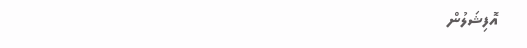އޮފިޝަލުން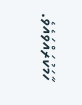ހާމަކުރައްވައެވެ.